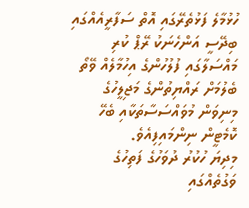ހުޅުމާލެ ފަޅުތެރޭގައި އޮތް ސަފާރީއެއްގައި ބިދޭސީ އަންހެނަކު ރޭޕް ކުރި މައްސަލާގައި ފުލުހުންގެ އިހުމާލެއް ވޭތޯ ބެލުމަށް ރައްޔިތުންގެ މަޖިލީހުގެ މިނިވަން މުވައްސަސާތަކާއި ބެހޭ ކޮމެޓީން ނިންމައިފިއެވެ.
މިދިޔަ ހުކުރު ދުވަހުގެ ފަތިހުގެ ވަގުތެއްގައި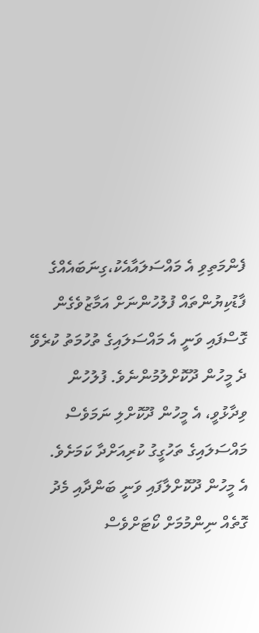ފެންމަތިވި އެ މައްސަލައާއެކު،ގިނަބައެއްގެ ފާޑުކިޔުންތައް ފުލުހުންނަށް އަމާޒުވެގެން ގޮސްފައި ވަނީ އެ މައްސަލައިގެ ތުހުމަތު ކުރެވޭ ދެ މީހުން ދޫކޮށްލުމުންނެވެ. ފުލުހުން ވިދާޅުވީ، އެ މީހުން ދޫކޮށްލި ނަމަވެސް މައްސަލައިގެ ތަހުގީގު ކުރިއަށްދާ ކަމަށެވެ.
އެ މީހުން ދޫކޮށްލާފައި ވަނީ ބަންދާއި މެދު ގޮތެއް ނިންމުމަށް ކޯޓަށްވެސް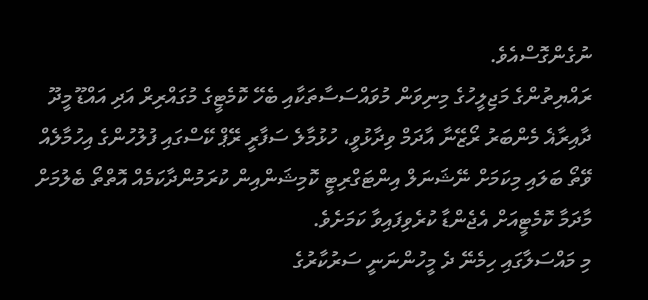ނުގެންގޮސްއެވެ.
ރައްޔިތުންގެ މަޖިލީހުގެ މިނިވަން މުވައްސަސާތަކާއި ބެހޭ ކޮމެޓީގެ މުގައްރިރް އަދި އައްޑޫ މީދޫ ދާއިރާޣެ މެންބަރު ރޯޒޭނާ އާދަމް ވިދާޅުވީ، ހުޅުމާލެ ސަފާރީ ރޭޕް ކޭސްގައި ފުލުހުންގެ އިހުމާލެއް ވޭތޯ ބަލައި މިކަމަށް ނޭޝަނަލް އިންޓަގްރިޓީ ކޮމިޝަންއިން ކުރަމުންދާކަމެއް އޮތްތޯ ބެލުމަށް މާދަމާ ކޮމެޓީއަށް އެޖެންޑާ ކުރެވިފައިވާ ކަމަށެވެ.
މި މައްސަލާގައި ހިމެނޭ ދެ މީހުންނަނީ ސަރުކާރުގެ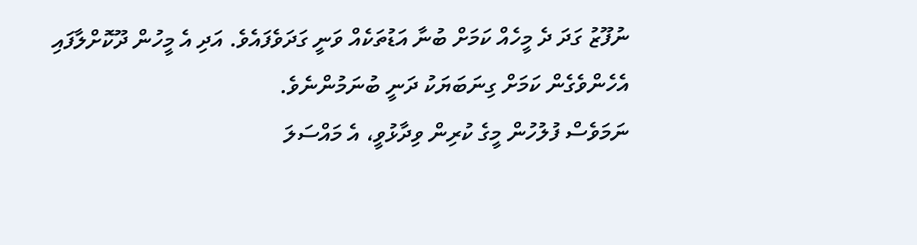ނުފޫޒު ގަދަ ދެ މީހެއް ކަމަށް ބުނާ އަޑުތަކެއް ވަނީ ގަދަވެފައެވެ. އަދި އެ މީހުން ދޫކޮށްލާފައި އެހެންވެގެން ކަމަށް ގިނަބަޔަކު ދަނީ ބުނަމުންނެވެ.
ނަމަވެސް ފުލުހުން މީގެ ކުރިން ވިދާޅުވީ، އެ މައްސަލަ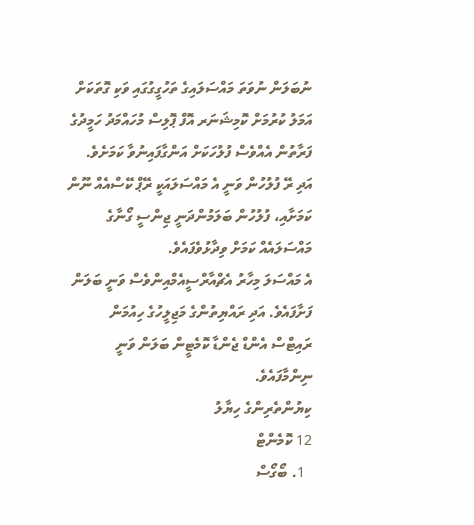ނުބަލަން ނުވަތަ މައްސަލައިގެ ތަހުގީގުގައި ވަކި ގޮތަކަށް އަމަލު ކުރުމަށް ކޮމިޝަނަރ އޮފް ޕޮލިސް މުހައްމަދު ހަމީދުގެ ފަރާތުން އެއްވެސް ފުލުހަކަށް އަންގާފައިނުވާ ކަމަށެވެ.
އަދި ރޭ ފުލުހުން ވަނީ އެ މައްސަލައަކީ ރޭޕް ކޭސްއެއް ނޫން ކަމަށާއި، ފުލުހުން ބަލަމުންދަނީ ޖިންސީ ގޯނާގެ މައްސަލައެއް ކަމަށް ވިދާޅުވެފައެވެ.
އެ މައްސަލަ މިހާރު އެޗްއާރްސީއެމްއިންވެސް ވަނީ ބަލަން ފަށާފައެވެ. އަދި ރައްޔިތުންގެ މަޖިލީހުގެ ހިއުމަން ރައިޓްސް އެންޑް ޖެންޑާ ކޮމެޓީން ބަލަން ވަނީ ނިންމާފައެވެ.
ކިޔުންތެރިންގެ ހިޔާލު
12 ކޮމެންޓް
  1. ބޯގޯސް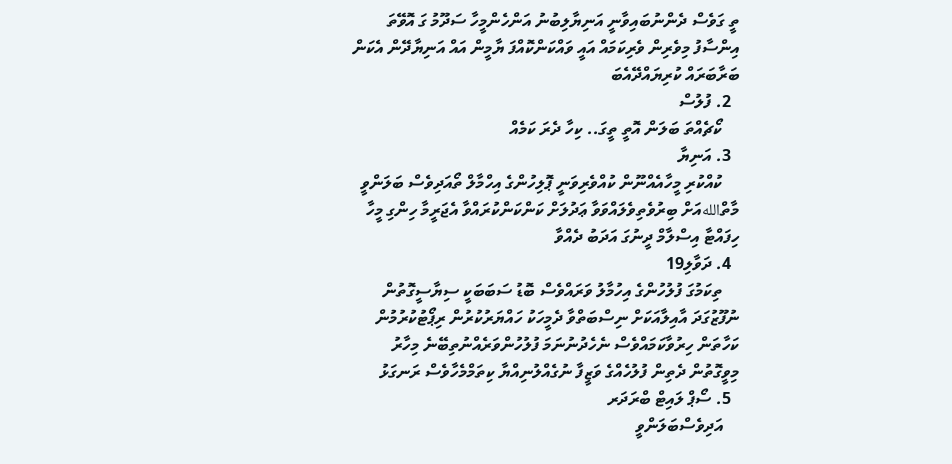ތީ ގަވެސް ދެންނުބައިވާނީ އަނިޔާލިބުނު އަންހެންމީހާ ސަދޫމު ގަ އޮވޭތަ އިންސާފު މިވެރިން ވެރިކަމައް އައީ ވައްކަންކޮއްފަ ޔާމީން އައް އަނިޔާދޭން އެކަން ބަރާބަރައް ކުރިޔައްދޭއެބަ
  2. ފުލުސް
    ކޯޗެއްތަ ބަލަން އޮތީ ތީގަ.. ކިހާ ދެރަ ކަމެއް
  3. އަނިޔާ
    ކުއްކުރި މީހާއެއްނޫން ކުއްވެރިވަނީ ޕޮލިހުންގެ އިހްމާލް ތޯއަދިވެސް ބަލަންވީ މާތްاللهއަށް ބިރުވެތިވެލައްވަވާ ޢަދުލަށް ކަންކަންކުރައްވާ އެޖަރީމާ ހިންގި މީހާ ހިފައްޓާ އިސްލާމް ދީނުގަ އަދަބު ދެއްވާ
  4. ދަވާލި19
    ތިކަމުގަ ފުލުހުންގެ އިހުމާލު ވަރައްވެސް ބޮޑު ސަބަބަކީ ސިޔާސީގޮތުން ނުފޫޒުގަދަ އާއިލާއަކަށް ނިސްބަތްވާ ދެމީހަކު ހައްޔަރުކުރުން ރިޕޯޓުކުރުމުން ކަހާތަން ހިރުވާކަމައްވެސް ނެހެދުނުނަމަ ފުލުހުންވަރެއްނުތިބޭނެ މިހާރު މިވީގޮތުން ދެތިން ފުލުހެއްގެ ވަޒީފާ ނުގެއްލުނިއްޔާ ކިތަމްމެހާވެސް ރަނގަޅު
  5. ސޯޕް ލައިޓް ބްރަދަރ
    އަދިވެސްބަލަންވީ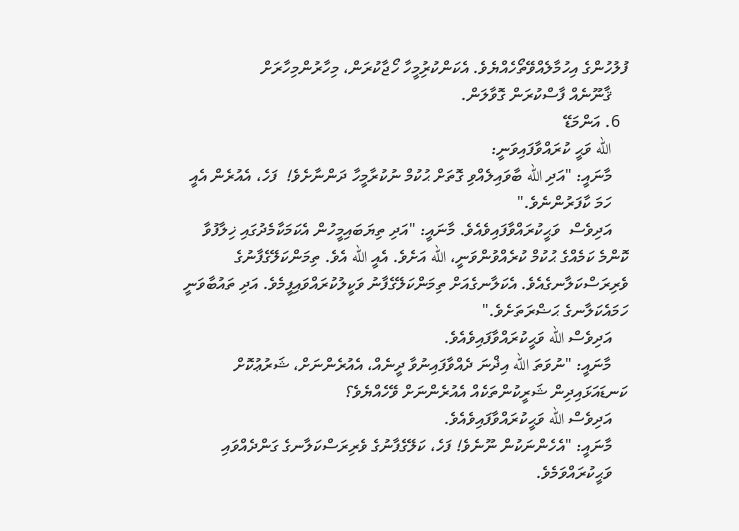ފުލުހުންގެ އިހުމާލެއްވޭތޯހެއްޔެވެ. އެކަންކުރިުމީހާ ހޯޖާކުރަން، މިހާރުންމިހާރަށް
    ޤާނޫނެއް ފާސްކުރަން ގޮވާލަން.
  6. އަންމަޑޭ
    الله ވަޙީ ކުރައްވާފައިވަނީ:
    މާނައީ: "އަދި الله ބާވައިލެއްވި ގޮތަށް ޙުކުމް ނުކުރާމީހާ ދަންނާށެވެ!  ފަހެ، އެއުރެން އެއީ
    ހަމަ ކާފަރުންނެވެ."
    އަދިވެސް  ވަޙީކުރައްވާފައިވެއެވެ. މާނައީ: "އަދި ތިޔަބައިމީހުން އެކަމަކާމެދުގައި ޚިލާފުވާ ކޮންމެ ކަމެއްގެ ޙުކުމް ކުރެއްވުންވަނީ، الله އަށެވެ. އެއީ الله އެވެ. ތިމަންކަލޭގެފާނުގެ ވެރިރަސްކަލާނގެއެވެ. އެކަލާނގެއަށް ތިމަންކަލޭގެފާނު ވަކީލުކުރައްވައިފީމެވެ. އަދި ތައުބާވަނީ ހަމައެކަލާނގެ ޙަޟްރަތަށެވެ."
    އަދިވެސް الله ވަޙީކުރައްވާފައިވެއެވެ.
    މާނައީ: "ނުވަތަ الله އިޛްނަ ދެއްވާފައިނުވާ ދީނެއް، އެއުރެންނަށް، ޝަރުޢުކޮށް ކަނޑައަޅައިދިން ޝަރީކުންތަކެއް އެއުރެންނަށް ވޭހެއްޔެވެ؟
    އަދިވެސް الله ވަޙީކުރައްވާފައިވެއެވެ.
    މާނައީ: "އެހެންނަކުން ނޫނެވެ! ފަހެ، ކަލޭގެފާނުގެ ވެރިރަސްކަލާނގެ ގަންދެއްވައި
    ވަޙީކުރައްވަމެވެ.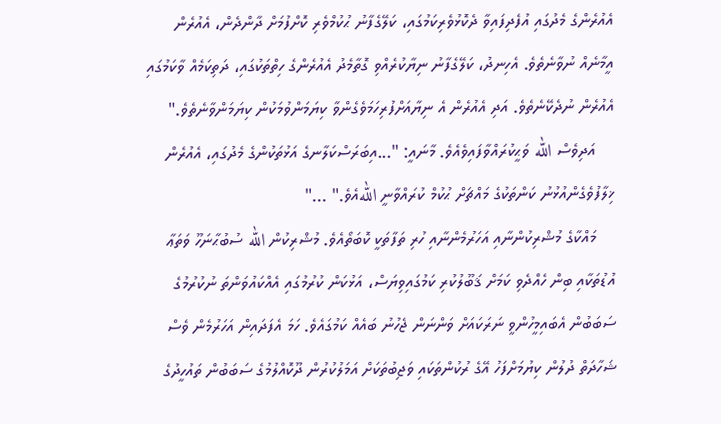އެއުރެންގެ މެދުގައި އުފެދިފައިވާ ދެކޮޅުވެރިކަމުގައި، ކަލޭގެފާނު ޙުކުމްވެރި ކޮށްފުމަށް ދާންދެން، އެއުރެން އީމާނެއް ނުވާނެތެވެ. އެހިނދު، ކަލޭގެފާނު ނިޔާކުރެއްވި ގޮތާމެދު އެއުރެންގެ ހިތްތަކުގައި، ދަތިކަމެއް ވާކަމުގައި އެއުރެން ނުދެކޭނެތެވެ. އަދި އެއުރެން އެ ނިޔާއަށްފުރިހަމަވެގެންވާ ކިޔަމަންވުމަކުން ކިޔަމަންވާނެތެވެ."
    އަދިވެސް الله ވަޙީކުރައްވާފައިވެއެވެ. މާނައީ: "...އިބަރަސްކަލާނގެ އަޅުތަކުންގެ މެދުގައި، އެއުރެން ޚިލާފުވެގެންއުޅުނު ކަންތަކުގެ މައްޗަށް ޙުކުމް ކުރައްވާނީ اللهއެވެ." ..."
    މައްކާގެ މުޝްރިކުންނާއި އަހަރުމެންނާއި ހުރި ތަފާތަކީ ކޮބަތޯއެވެ. މުޝްރިކުން الله ސުބުޙާނަހޫ ވަތަޢާ އުޑުތަކާއި ބިން ހެއްދެވި ކަމަށް ޤަބޫލުކުރި ކަމުގައިވިޔަސް، އަޅުކަން ކުރުމުގައި އެއްކައުވަންތަ ނުކުރުމުގެ ސަބަބުން އެބައިމީހުންވީ ނަރަކައަށް ވަންނަން ޖެހުނު ބައެއް ކަމުގައެވެ. ހަމަ އެފަދައިން އަހަރުމެން ވެސް ޝަހާދަތް ދުލުން ކިޔުމަށްފަހު އޭގެ ރުކުންތަކައި ވަޖިބުތަކަށް އަމަލުކުރުން ދޫކޮއްލުމުގެ ސަބަބުން ތައުހީދުގެ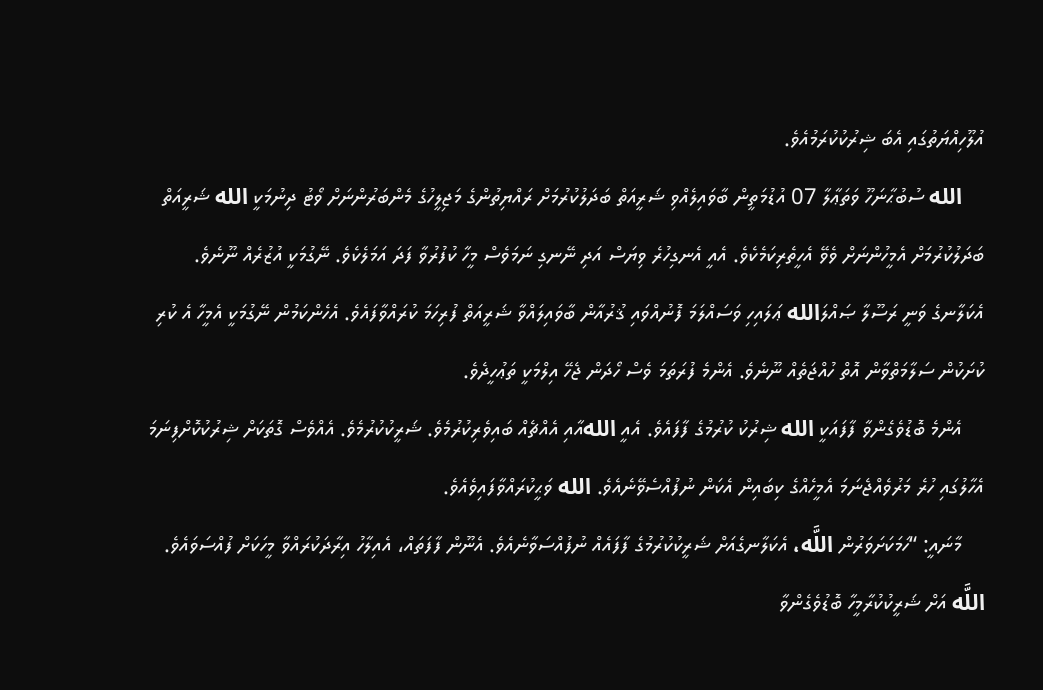އުލޫހިއްޔަތުގައި އެބަ ޝިރުކުކުރަމުއެވެ.
    الله ސުބުޙާނަހޫ ވަތަޢާލާ 07 އުޑުމަތީން ބާވައިލެއްވި ޝަރީއަތް ބަދަލުކުރުމަށް ރައްޔިތުންގެ މަޖިލީހުގެ މެންބަރުންނަށް ވޯޓު ދިނުމަކީ الله ޝަރީއަތް ބަދަލުކުރުމަށް އެމީހުންނަށް ވެވޭ އެހީތެރިކަމެކެވެ. އެއީ އެނގިހުރެ ވިޔަސް އަދި ނޭނގި ނަމަވެސް މީހާ ކުފުރުވާ ފަދަ އަމަލެކެވެ. ނޭގުމަކީ އުޒުރެއް ނޫނެވެ. އެކަލާނގެ ވަނީ ރަސޫލާ ޞައްލަالله ޢަލައިހި ވަސައްލަމަ ފޮނުއްވައި ޤުރުއާން ބާވައިލައްވާ ޝަރީއަތް ފުރިހަމަ ކުރައްވާފައެވެ. އެހެންކަމުން ނޭގުމަކީ އެމީހާ އެ ކުރި ކުށަކުން ސަލާމަތްވާން އޮތް ހުއްޖަތެއް ނޫނެވެ. އެންމެ ފުރަތަމަ ވެސް ހޯދަން ޖެހޭ އިލްމަކީ ތަޢުހީދެވެ.
    އެންމެ ބޮޑުވެގެންވާ ފާފައަކީ الله ޝިރުކު ކުރުމުގެ ފާފައެވެ. އެއީ اللهއާއި އެއްޗެއް ބައިވެރިކުރުމެވެ. ޝަރީކުކުރުމެވެ. އެއްވެސް ގޮތަކަށް ޝިރުކުކޮށްފިނަމަ އެހާލުގައި ހުރެ މަރުވެއްޖެނަމަ އެމީހެއްގެ ކިބައިން އެކަން ނުފުއްސެވޭނެއެވެ. الله ވަޙީކުރައްވާފައިވެއެވެ.
    މާނައީ: “ހަމަކަށަވަރުން اللَّه، އެކަލާނގެއަށް ޝަރީކުކުރުމުގެ ފާފައެއް ނުފުއްސަވާނެއެވެ. އެނޫން ފާފަތައް، އެއިލާހު އިރާދަކުރައްވާ މީހަކަށް ފުއްސަވައެވެ. اللَّه އަށް ޝަރީކުކުރާމީހާ ބޮޑުވެގެންވާ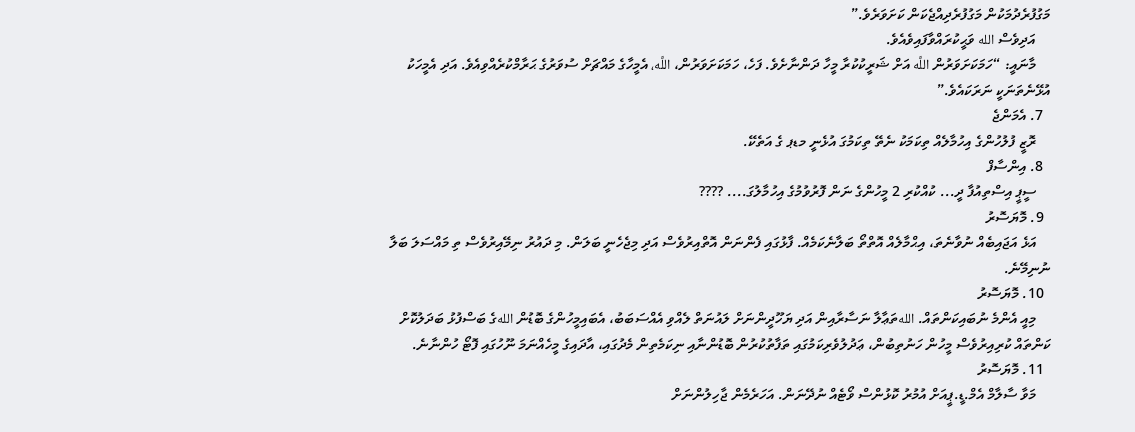މަގުފުރެދުމަކުން މަގުފުރެދިއްޖެކަން ކަށަވަރެވެ.”
    އަދިވެސް الله ވަޙީކުރައްވާފައިވެއެވެ.
    މާނައީ: “ހަމަކަށަވަރުން اللَّه އަށް ޝަރީކުކުރާ މީހާ ދަންނާށެވެ. ފަހެ، ހަމަކަށަވަރުން، اللَّه، އެމީހާގެ މައްޗަށް ސުވަރުގެ ޙަރާމްކުރެއްވިއެވެ. އަދި އެމީހަކު އުޅޭނެތަނަކީ ނަރަކައެވެ.”
  7. އެމަންޖެ
    ރޮޒީ ފުލުހުންގެ އިހުމާލެއް ތިކަމަކު ނެތޭ ތިކަމުގަ އުޅެނީ މޑޕ ގެ އަތެކޭ.
  8. އިންސާފް
    ސީޕީ އިސްތިއުފާ ދީ... ކުއްކުރި 2 މީހުންގެ ނަން ފޮރުވުމުގެ އިހުމާލުގަ.... ????
  9. މޮޔަސޮރު
    އަޅެ އަޖައިބެއް ނުވާނެތަ، އިޙްމާލެއް އޮތްތޯ ބަލާނެކަމެއް. ފާޅުގައި ފެންނަން އޮތްއިރުވެސް އަދި މިޖެހެނީ ބަލަން. މި ދައުރު ނިމޭއިރުވެސް ތި މައްސަލަ ބަލާ ނުނިމޭނެ.
  10. މޮޔަސޮރު
    މިއީ އެންމެ ނުބައިކަންތައް. اللهތަޢާލާ ނަސާރާއިން އަދި ޔަހޫދީންނަށް ލައުނަތް ލެއްވި އެއްސަބަބު، އެބައިމީހުންގެ ބޮޑުން اللهގެ ބަސްފުޅު ބަދަލުކޮށް ކަންތައް ކުރިއިރުވެސް މީހުން ހަނުތިބުން، ޢަދުލުވެރިކަމުގައި ތަފާތުކުރުން ބޮޑުންނާއި ނިކަމެތިން މެދުގައި، އާދައިގެ މީހެއްނަމަ ނޫހުގައި ފޮޓޯ ހުންނާނެ.
  11. މޮޔަސޮރު
    މަވާ ސާލާމް އެމް.ޑީ.ޕީއަށް އުމުރު ކޮޅުންސް ވޯޓެއް ނުދޭނަން. އަހަރެމެން ޖާހިލުންނަށް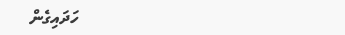ހަދައިގެން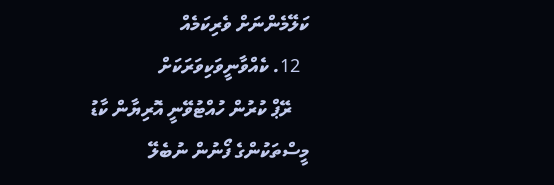ކަލޭމެންނަށް ވެރިކަމެއް
  12. ކެއްވާނީވަކިވަރަކަށް
    ރޭޕް ކުރުން ހުއްޓުވޭނީ އޮރިޔާން ކާޑު މީސްތަކުންގެ ފޯނުން ނުބެލޭ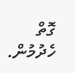ގޮތް ހެދުމުން.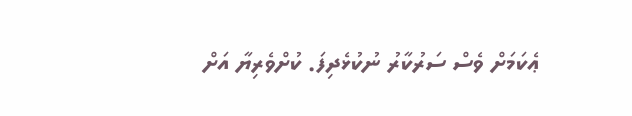ޢެކަމަށް ވެސް ސަރުކާރު ނުކުޅެދިފަ. ކުށްވެރިޔާ އަށް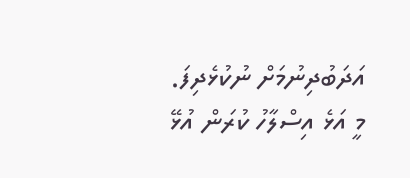އަދަބުދިނުމަށް ނުކުޅެދިފަ. މީ އަޅެ އިސްލާހު ކުރަން އުޅޭ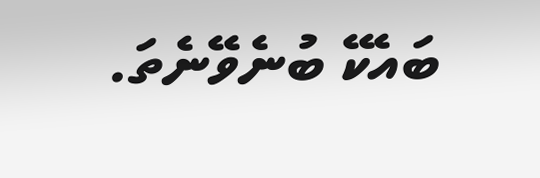ބައެކޭ ބުނެވޭނެތަ.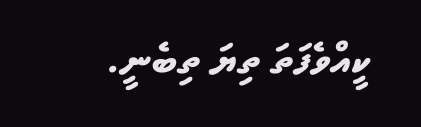ކީއްވެފަތަ ތިޔަ ތިބެނީ.